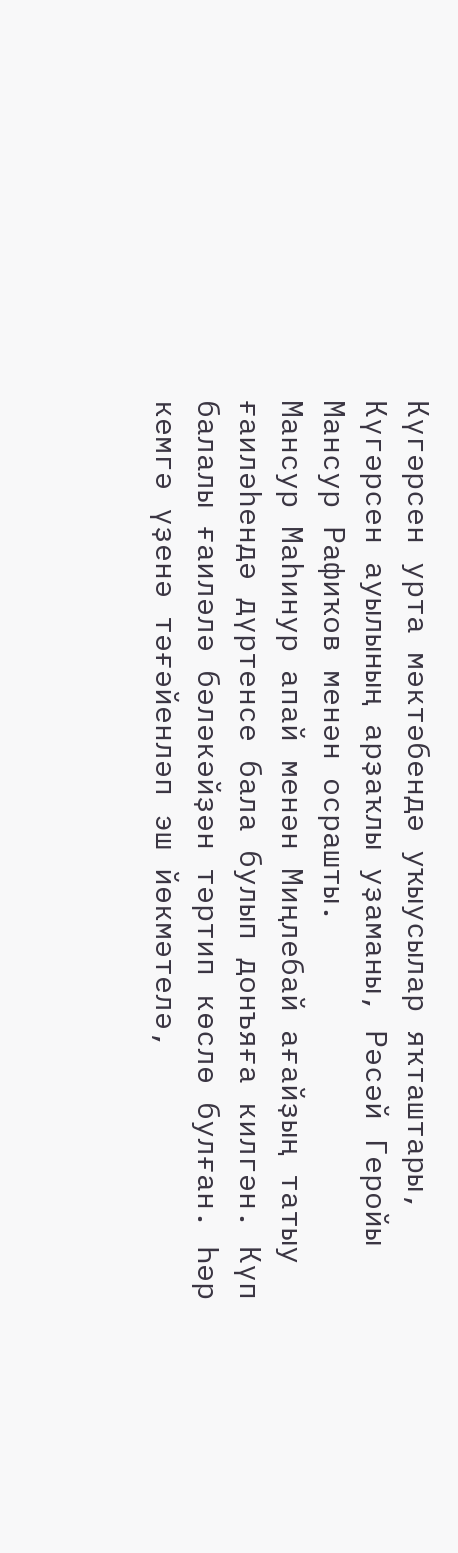Күгәрсен урта мәктәбендә уҡыусылар яҡташтары, Күгәрсен ауылының арҙаҡлы уҙаманы, Рәсәй Геройы Мансур Рафиҡов менән осрашты.
Мансур Маһинур апай менән Миңлебай ағайҙың татыу ғаиләһендә дүртенсе бала булып донъяға килгән. Күп балалы ғаиләлә бәләкәйҙән тәртип көслө булған. Һәр кемгә үҙенә тәғәйенләп эш йөкмәтелә,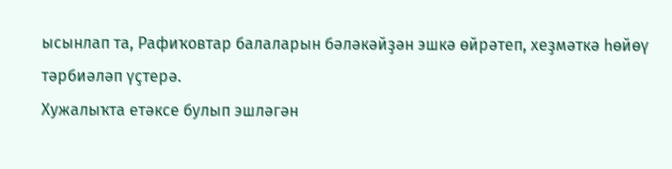ысынлап та, Рафиҡовтар балаларын бәләкәйҙән эшкә өйрәтеп, хеҙмәткә һөйөү тәрбиәләп үҫтерә.
Хужалыҡта етәксе булып эшләгән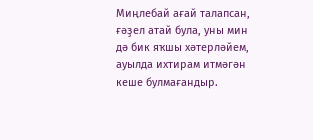Миңлебай ағай талапсан, ғәҙел атай була, уны мин дә бик яҡшы хәтерләйем, ауылда ихтирам итмәгән кеше булмағандыр.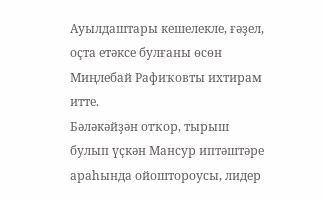Ауылдаштары кешелекле, ғәҙел, оҫта етәксе булғаны өсөн Миңлебай Рафиҡовты ихтирам итте.
Бәләкәйҙән отҡор, тырыш булып үҫкән Мансур иптәштәре араһында ойоштороусы, лидер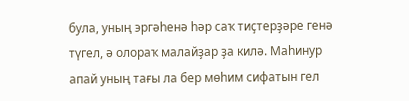була, уның эргәһенә һәр саҡ тиҫтерҙәре генә түгел, ә олораҡ малайҙар ҙа килә. Маһинур апай уның тағы ла бер мөһим сифатын гел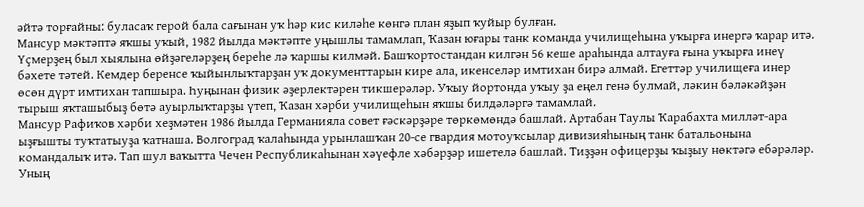әйтә торғайны: буласаҡ герой бала сағынан уҡ һәр кис киләһе көнгә план яҙып ҡуйыр булған.
Мансур мәктәптә яҡшы уҡый, 1982 йылда мәктәпте уңышлы тамамлап, Ҡазан юғары танк команда училищеһына уҡырға инергә ҡарар итә. Үҫмерҙең был хыялына өйҙәгеләрҙең береһе лә ҡаршы килмәй. Башҡортостандан килгән 56 кеше араһында алтауға ғына уҡырға инеү бәхете тәтей. Кемдер беренсе ҡыйынлыҡтарҙан уҡ документтарын кире ала, икенселәр имтихан бирә алмай. Егеттәр училищеға инер өсөн дүрт имтихан тапшыра. Һуңынан физик әҙерлектәрен тикшерәләр. Уҡыу йортонда уҡыу ҙа еңел генә булмай, ләкин бәләкәйҙән тырыш яҡташыбыҙ бөтә ауырлыҡтарҙы үтеп, Ҡазан хәрби училищеһын яҡшы билдәләргә тамамлай.
Мансур Рафиҡов хәрби хеҙмәтен 1986 йылда Германияла совет ғәскәрҙәре төркөмөндә башлай. Артабан Таулы Ҡарабахта милләт-ара ыҙғышты туҡтатыуҙа ҡатнаша. Волгоград ҡалаһында урынлашҡан 20-се гвардия мотоуҡсылар дивизияһының танк батальонына командалыҡ итә. Тап шул ваҡытта Чечен Республикаһынан хәүефле хәбәрҙәр ишетелә башлай. Тиҙҙән офицерҙы ҡыҙыу нөктәгә ебәрәләр. Уның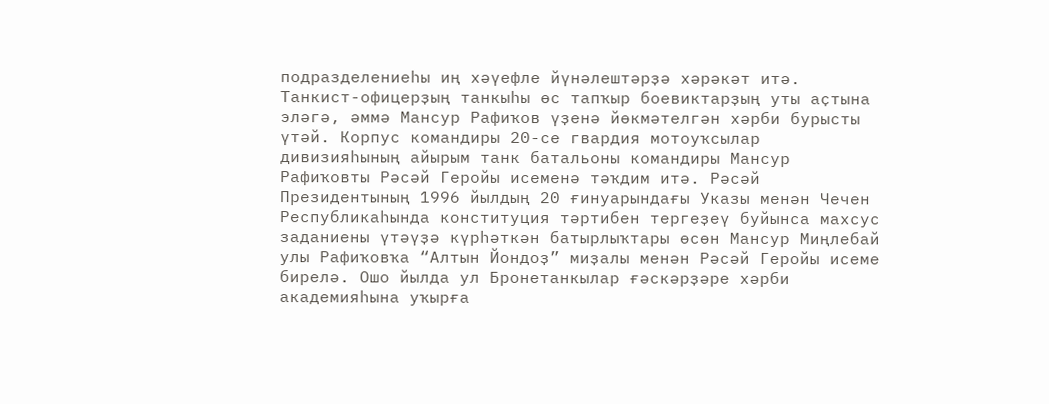подразделениеһы иң хәүефле йүнәлештәрҙә хәрәкәт итә. Танкист-офицерҙың танкыһы өс тапҡыр боевиктарҙың уты аҫтына эләгә, әммә Мансур Рафиҡов үҙенә йөкмәтелгән хәрби бурысты үтәй. Корпус командиры 20-се гвардия мотоуҡсылар дивизияһының айырым танк батальоны командиры Мансур Рафиҡовты Рәсәй Геройы исеменә тәҡдим итә. Рәсәй Президентының 1996 йылдың 20 ғинуарындағы Указы менән Чечен Республикаһында конституция тәртибен тергеҙеү буйынса махсус заданиены үтәүҙә күрһәткән батырлыҡтары өсөн Мансур Миңлебай улы Рафиҡовҡа “Алтын Йондоҙ” миҙалы менән Рәсәй Геройы исеме бирелә. Ошо йылда ул Бронетанкылар ғәскәрҙәре хәрби академияһына уҡырға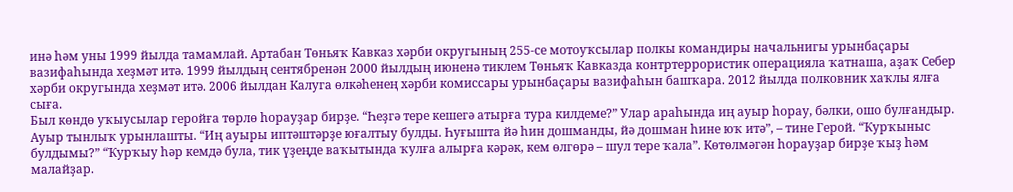инә һәм уны 1999 йылда тамамлай. Артабан Төньяҡ Кавказ хәрби округының 255-се мотоуҡсылар полкы командиры начальнигы урынбаҫары вазифаһында хеҙмәт итә. 1999 йылдың сентябренән 2000 йылдың июненә тиклем Төньяҡ Кавказда контртеррористик операцияла ҡатнаша, аҙаҡ Себер хәрби округында хеҙмәт итә. 2006 йылдан Калуга өлкәһенең хәрби комиссары урынбаҫары вазифаһын башҡара. 2012 йылда полковник хаҡлы ялға сыға.
Был көндө уҡыусылар геройға төрлө һорауҙар бирҙе. “Һеҙгә тере кешегә атырға тура килдеме?” Улар араһында иң ауыр һорау, бәлки, ошо булғандыр. Ауыр тынлыҡ урынлашты. “Иң ауыры иптәштәрҙе юғалтыу булды. Һуғышта йә һин дошманды, йә дошман һине юҡ итә”, – тине Герой. “Ҡурҡыныс булдымы?” “Ҡурҡыу һәр кемдә була, тик үҙеңде ваҡытында ҡулға алырға кәрәк, кем өлгөрә – шул тере ҡала”. Көтөлмәгән һорауҙар бирҙе ҡыҙ һәм малайҙар.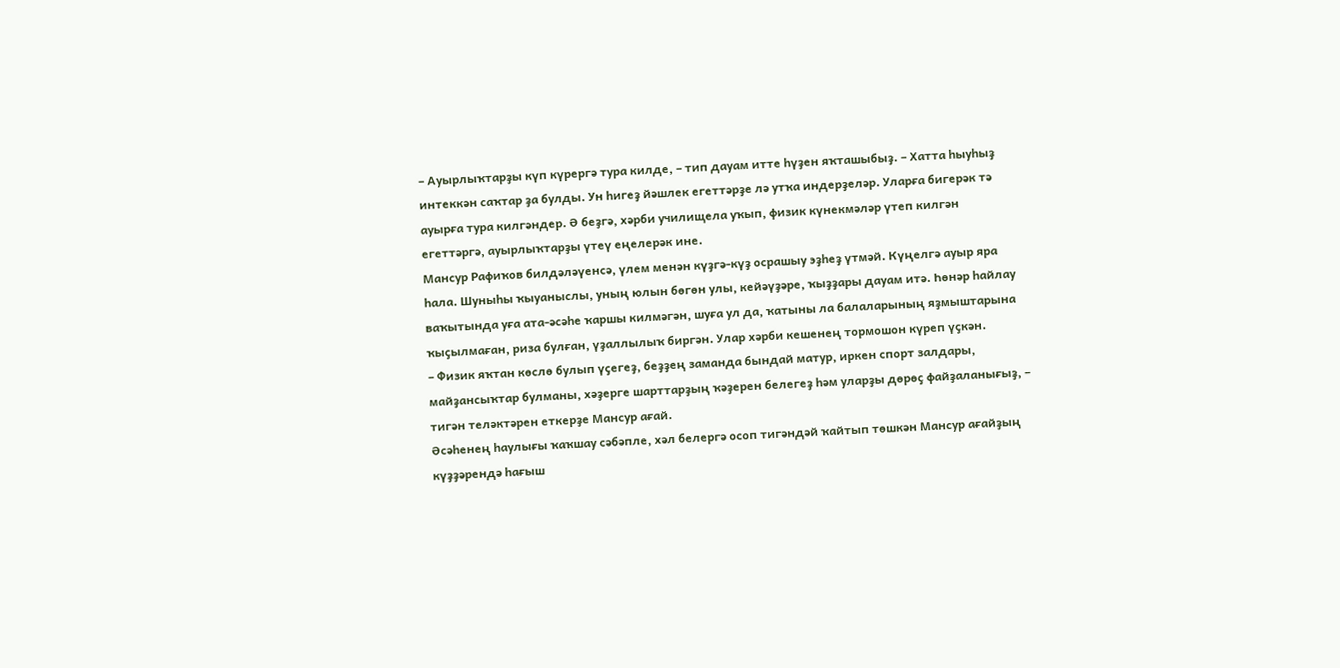– Ауырлыҡтарҙы күп күрергә тура килде, – тип дауам итте һүҙен яҡташыбыҙ. – Хатта һыуһыҙ интеккән саҡтар ҙа булды. Ун һигеҙ йәшлек егеттәрҙе лә утҡа индерҙеләр. Уларға бигерәк тә ауырға тура килгәндер. Ә беҙгә, хәрби училищела уҡып, физик күнекмәләр үтеп килгән егеттәргә, ауырлыҡтарҙы үтеү еңелерәк ине.
Мансур Рафиҡов билдәләүенсә, үлем менән күҙгә-күҙ осрашыу эҙһеҙ үтмәй. Күңелгә ауыр яра һала. Шуныһы ҡыуаныслы, уның юлын бөгөн улы, кейәүҙәре, ҡыҙҙары дауам итә. Һөнәр һайлау ваҡытында уға ата-әсәһе ҡаршы килмәгән, шуға ул да, ҡатыны ла балаларының яҙмыштарына ҡыҫылмаған, риза булған, үҙаллылыҡ биргән. Улар хәрби кешенең тормошон күреп үҫкән.
– Физик яҡтан көслө булып үҫегеҙ, беҙҙең заманда бындай матур, иркен спорт залдары, майҙансыҡтар булманы, хәҙерге шарттарҙың ҡәҙерен белегеҙ һәм уларҙы дөрөҫ файҙаланығыҙ, – тигән теләктәрен еткерҙе Мансур ағай.
Әсәһенең һаулығы ҡаҡшау сәбәпле, хәл белергә осоп тигәндәй ҡайтып төшкән Мансур ағайҙың күҙҙәрендә һағыш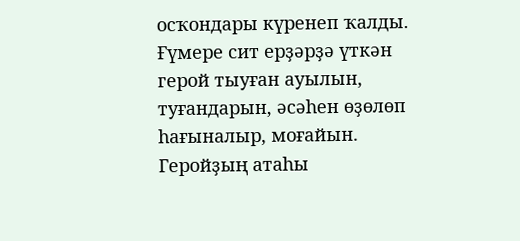осҡондары күренеп ҡалды. Ғүмере сит ерҙәрҙә үткән герой тыуған ауылын, туғандарын, әсәһен өҙөлөп һағыналыр, моғайын. Геройҙың атаһы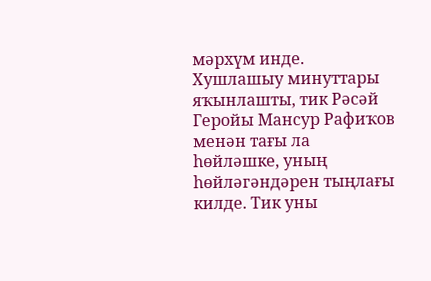мәрхүм инде.
Хушлашыу минуттары яҡынлашты, тик Рәсәй Геройы Мансур Рафиҡов менән тағы ла һөйләшке, уның һөйләгәндәрен тыңлағы килде. Тик уны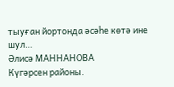тыуған йортонда әсәһе көтә ине шул…
Әлисә МАННАНОВА
Күгәрсен районы.